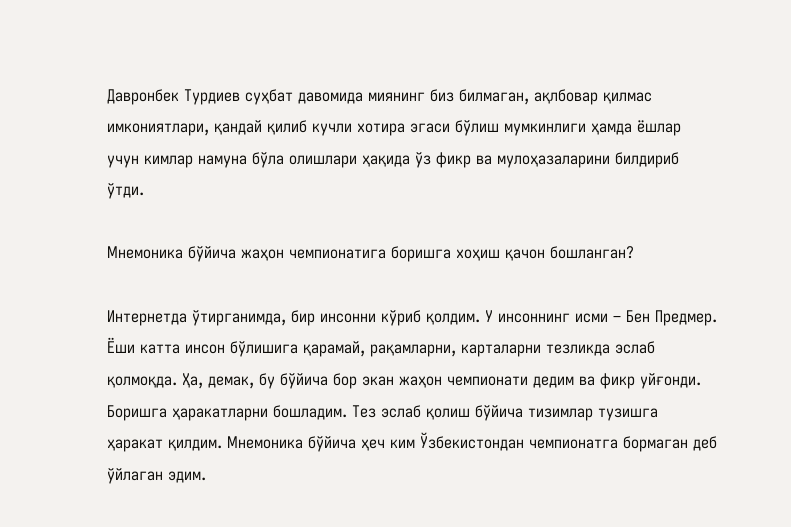Давронбек Турдиев суҳбат давомида миянинг биз билмаган, ақлбовар қилмас имкониятлари, қандай қилиб кучли хотира эгаси бўлиш мумкинлиги ҳамда ёшлар учун кимлар намуна бўла олишлари ҳақида ўз фикр ва мулоҳазаларини билдириб ўтди.

Мнемоника бўйича жаҳон чемпионатига боришга хоҳиш қачон бошланган?

Интернетда ўтирганимда, бир инсонни кўриб қолдим. У инсоннинг исми – Бен Предмер. Ёши катта инсон бўлишига қарамай, рақамларни, карталарни тезликда эслаб қолмоқда. Ҳа, демак, бу бўйича бор экан жаҳон чемпионати дедим ва фикр уйғонди. Боришга ҳаракатларни бошладим. Тез эслаб қолиш бўйича тизимлар тузишга ҳаракат қилдим. Мнемоника бўйича ҳеч ким Ўзбекистондан чемпионатга бормаган деб ўйлаган эдим.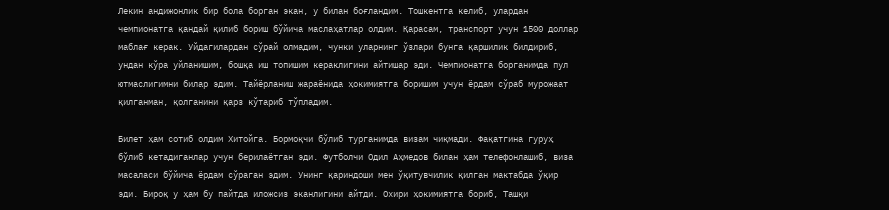Лекин андижонлик бир бола борган экан, у билан боғландим. Тошкентга келиб, улардан чемпионатга қандай қилиб бориш бўйича маслаҳатлар олдим. Қарасам, транспорт учун 1500 доллар маблағ керак. Уйдагилардан сўрай олмадим, чунки уларнинг ўзлари бунга қаршилик билдириб, ундан кўра уйланишим, бошқа иш топишим кераклигини айтишар эди. Чемпионатга борганимда пул ютмаслигимни билар эдим. Тайёрланиш жараёнида ҳокимиятга боришим учун ёрдам сўраб мурожаат қилганман, қолганини қарз кўтариб тўпладим.

Билет ҳам сотиб олдим Хитойга. Бормоқчи бўлиб турганимда визам чиқмади. Фақатгина гуруҳ бўлиб кетадиганлар учун берилаётган эди. Футболчи Одил Аҳмедов билан ҳам телефонлашиб, виза масаласи бўйича ёрдам сўраган эдим. Унинг қариндоши мен ўқитувчилик қилган мактабда ўқир эди. Бироқ у ҳам бу пайтда иложсиз эканлигини айтди. Охири ҳокимиятга бориб, Ташқи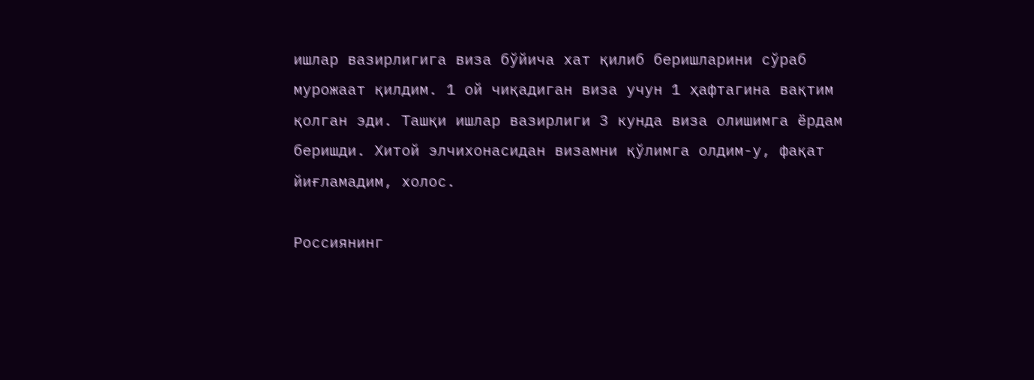ишлар вазирлигига виза бўйича хат қилиб беришларини сўраб мурожаат қилдим. 1 ой чиқадиган виза учун 1 ҳафтагина вақтим қолган эди. Ташқи ишлар вазирлиги 3 кунда виза олишимга ёрдам беришди. Хитой элчихонасидан визамни қўлимга олдим-у, фақат йиғламадим, холос.

Россиянинг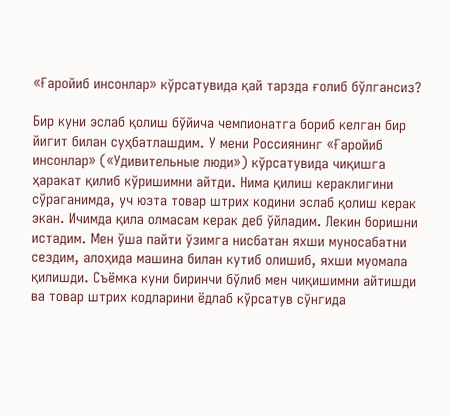«Ғаройиб инсонлар» кўрсатувида қай тарзда ғолиб бўлгансиз?

Бир куни эслаб қолиш бўйича чемпионатга бориб келган бир йигит билан суҳбатлашдим. У мени Россиянинг «Ғаройиб инсонлар» («Удивительные люди») кўрсатувида чиқишга ҳаракат қилиб кўришимни айтди. Нима қилиш кераклигини сўраганимда, уч юзта товар штрих кодини эслаб қолиш керак экан. Ичимда қила олмасам керак деб ўйладим. Лекин боришни истадим. Мен ўша пайти ўзимга нисбатан яхши муносабатни сездим, алоҳида машина билан кутиб олишиб, яхши муомала қилишди. Съёмка куни биринчи бўлиб мен чиқишимни айтишди ва товар штрих кодларини ёдлаб кўрсатув сўнгида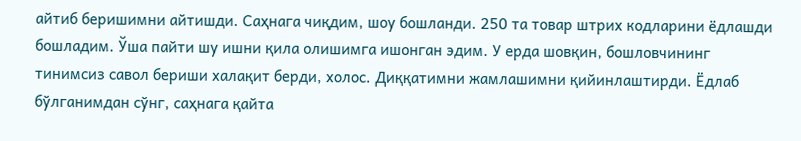айтиб беришимни айтишди. Саҳнага чиқдим, шоу бошланди. 250 та товар штрих кодларини ёдлашди бошладим. Ўша пайти шу ишни қила олишимга ишонган эдим. У ерда шовқин, бошловчининг тинимсиз савол бериши халақит берди, холос. Диққатимни жамлашимни қийинлаштирди. Ёдлаб бўлганимдан сўнг, саҳнага қайта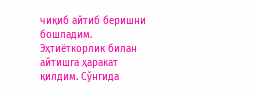чиқиб айтиб беришни бошладим. Эҳтиёткорлик билан айтишга ҳаракат қилдим. Сўнгида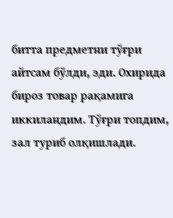битта предметни тўғри айтсам бўлди, эди. Охирида бироз товар рақамига иккиландим. Тўғри топдим, зал туриб олқишлади.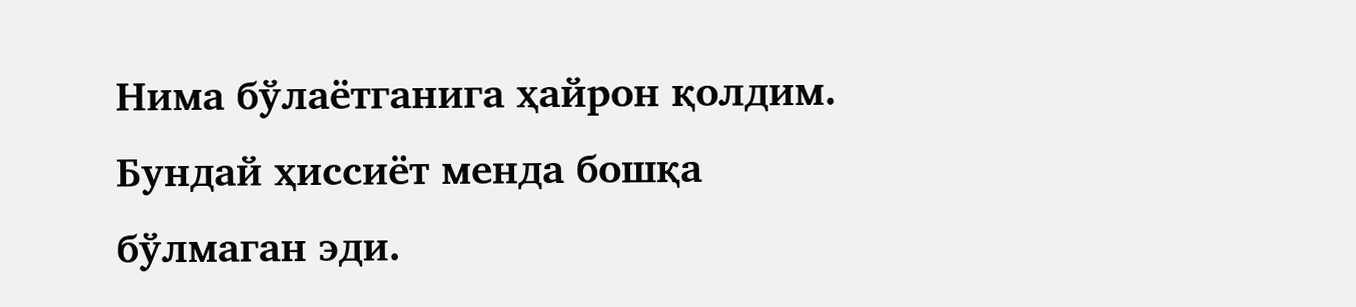Нима бўлаётганига ҳайрон қолдим. Бундай ҳиссиёт менда бошқа бўлмаган эди.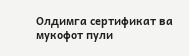Олдимга сертификат ва мукофот пули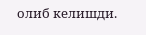олиб келишди.